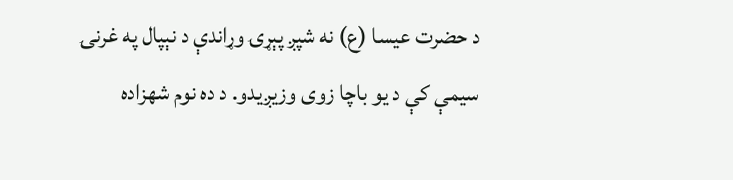د حضرت عیسا (ع) نه شپږ پېړۍ وړاندې د نېپال په غرنۍ سیمې کې د یو باچا زوی وزیږیدو. د ده نوم شهزاده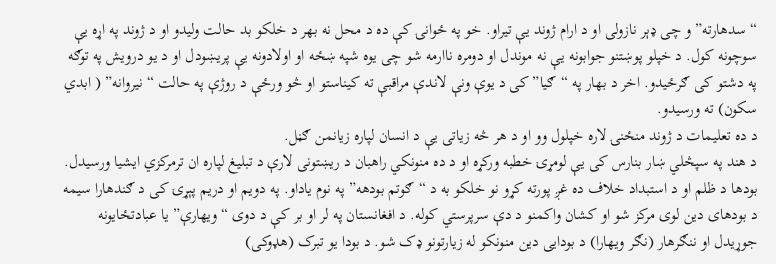“سدهارته” و چی ډېر نازولی او د ارام ژوند يې تیراو. خو په ځوانۍ کې ده د محل نه بهر د خلکو بد حالت ولیدو او د ژوند په اړه يې سوچونه کول. د خپلو پوښتنو جوابونه يې نه موندل او دومره ناارمه شو چی یوه شپه ښځه او اولادونه يې پریښودل او د یو درویش په توګه په دشتو کی ګرځیدو. اخر د بهار په “ګیا” کی د یوې ونې لاندې مراقبې ته کیناستو او څو ورځې د روژې په حالت “نیروانه” ( ابدي سکون) ته ورسیدو.
د ده تعلیمات د ژوند منځنۍ لاره خپلول وو او د هر څه زیاتی يې د انسان لپاره زیانمن ګڼل.
د هند په سپڅلي ښار بنارس کی يې لومړۍ خطبه ورکړه او د ده منونکي راهبان د ریښتونی لارې د تبلیغ لپاره ان ترمرکزي ایشیا ورسیدل. بودها د ظلم او د استبداد خلاف ده غږ پورته کړو نو خلکو به د “ګوتم بودهه” په نوم یاداو. په دویم او دریم پېړۍ کی د ګندهارا سیمه د بودهای دین لوی مرکز شو او کشان واکمنو د دې سرپرستي کوله. د افغانستان په لر او بر کې د دوی “ویهارې” یا عبادتځایونه جوړیدل او ننګرهار (نګر ویهارا) د بودایی دین منونکو له زیارتونو ډک شو. د بودا یو تبرک (هډوکی)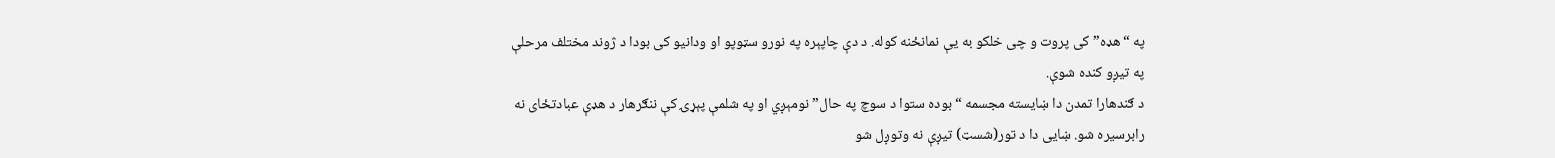په “هډه” کی پروت و چی خلکو به يې نمانځنه کوله. د دې چاپېره په نورو سټوپو او ودانیو کی بودا د ژوند مختلف مرحلې په تیږو کنده شوې.
د ګندهارا تمدن دا ښایسته مجسمه “بوده ستوا د سوچ په حال” نومېږي او په شلمې پېړۍ کې ننګرهار د هډې عبادتځای نه رابرسیره شو. ښایی دا د تور(شسټ) تیږې نه وتوږل شو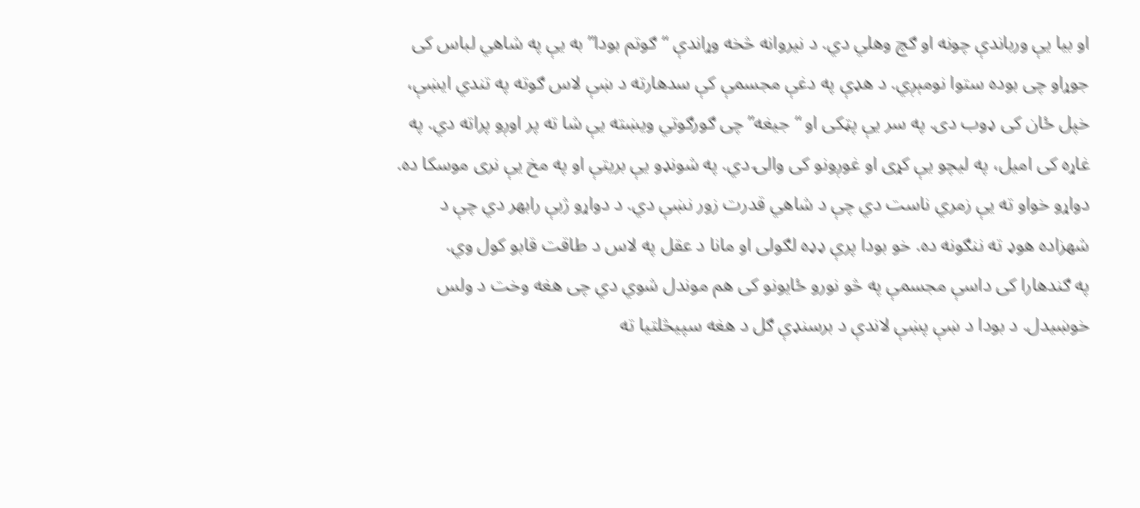او بیا يې ورباندې چونه او ګچ وهلي دي. د نیروانه څخه وړاندې “ګوتم بودا” به يې په شاهي لباس کی جوړاو چی بوده ستوا نومېږي. د هډې په دغې مجسمې کې سدهارته د ښې لاس ګوته په تندي ایښې، خپل ځان کی ډوب دی. په سر يې پټکی او “جیغه” چی ګورګوتي ویښته يې شا ته پر اوږو پراته دي. په غاړه کی امیل، په لیچو يې کړی او غوږونو کی والۍ دي. په شونډو يې بریتې او په مخ يې نری موسکا ده. دواړو خواو ته يې زمري ناست دي چې د شاهي قدرت زور نښې دي. د دواړو ژبې رابهر دي چې د شهزاده هوډ ته ننګونه ده. خو بودا پرې ډډه لګولی او مانا د عقل په لاس د طاقت قابو کول وي.
په ګندهارا کی داسې مجسمې په څو نورو ځایونو کی هم موندل شوي دي چی هغه وخت د ولس خوښیدل. د بودا د ښې پښې لاندې د برسنډې ګل د هغه سپیڅلتیا ته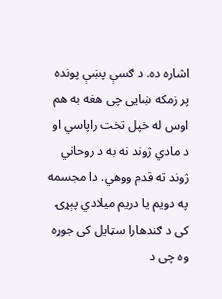اشاره ده. د ګسې پښې پونده پر زمکه ښایی چی هغه به هم اوس له خپل تخت راپاسي او د مادي ژوند نه به د روحاني ژوند ته قدم ووهي. دا مجسمه په دویم یا دریم میلادي پېړۍ کی د ګندهارا سټایل کی جوړه وه چی د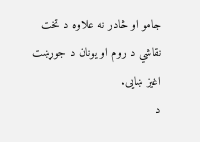جامو او څادر نه علاوه د تخت نقاشي د روم او یونان د جوړښت اغیز ښایی.
د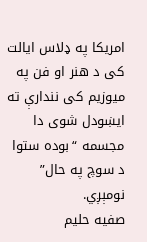امریکا په ډلاس ایالت کی د هنر او فن په میوزیم کی نندارې ته ایښودل شوی دا مجسمه “بوده ستوا د سوچ په حال” نومېږي.
صفیه حلیم